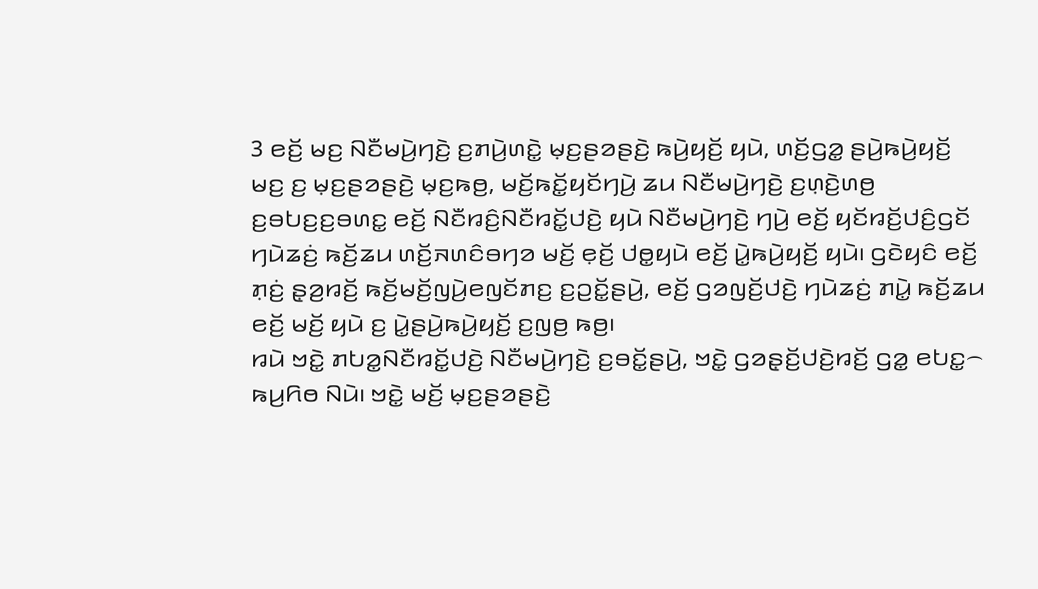3 ꤕꤢꤩ꤬ ꤗꤢ꤬ ꤡꤢꤪꤗꤣꤧ꤬ꤚꤢꤧ꤬ ꤢ꤬ꤊꤣꤧ꤬ꤛꤢꤧ꤭ ꤗ꤫ꤢ꤬ꤔꤤꤔꤢꤧ꤬ ꤒꤣꤧ꤬ꤟꤢꤩ꤬ ꤟꤣꤧ, ꤛꤢꤩ꤬ꤞꤤ꤭ ꤔꤣꤧ꤬ꤒꤣꤧ꤬ꤟꤢꤩ꤬ ꤗꤢ꤬ ꤢ꤬ ꤗ꤫ꤢ꤬ꤔꤤꤔꤢꤧ꤬ ꤗ꤫ꤢ꤬ꤒꤥ꤬, ꤗꤢꤩ꤬ꤒꤢꤩ꤭ꤟꤢꤩꤚꤣꤧ꤬ ꤘꤣ ꤡꤢꤪꤗꤣꤧ꤬ꤚꤢꤧ꤬ ꤢ꤬ꤛ꤫ꤢꤧ꤬ꤛꤥ꤬ ꤢ꤬ꤋꤝꤢ꤬ꤢ꤬ꤋꤛꤢ꤭ ꤕꤢꤩ꤬ ꤡꤢꤪꤙꤢꤨ꤬ꤡꤢꤪꤙꤢꤩ꤭ꤓꤢꤧ꤬ ꤟꤣꤧ ꤡꤢꤪꤗꤣꤧ꤬ꤚꤢꤧ꤬ ꤚꤣꤧ꤬ ꤕꤢꤩ꤬ ꤟꤢꤩꤙꤢꤩ꤬ꤓꤢꤨ꤬ꤞꤢꤩ ꤚꤣꤧꤘꤢꤦ꤬ ꤒꤢꤩ꤬ꤘꤣ ꤛꤢꤩ꤬ꤏꤛꤢꤨꤋꤚꤤ ꤗꤢꤩ꤬ ꤕ꤫ꤢꤩ꤬ ꤓꤥ꤭ꤟꤣꤧ ꤕꤢꤩ꤬ ꤣꤧ꤭ꤒꤣꤧ꤬ꤟꤢꤩ꤬ ꤟꤣꤧ꤯ ꤞꤢꤧꤟꤢꤨ ꤕꤢꤩ꤬ ꤊ꤫ꤢꤦ꤬ ꤔ꤫ꤤ꤬ꤙꤢꤩ꤬ ꤒꤢꤩ꤬ꤗꤢꤩ꤬ꤜꤣꤧ꤬ꤕꤜꤢꤩꤊꤢ꤬ ꤢ꤬ꤑꤢꤩ꤭ꤔꤣꤧ꤬, ꤕꤢꤩ꤬ ꤞꤤꤜꤢꤩ꤬ꤓꤢꤧ꤬ ꤚꤣꤧꤘꤢꤦ꤬ ꤊꤣꤧ꤭ ꤒꤢꤩ꤬ꤘꤣ ꤕꤢꤩ꤬ ꤗꤢꤩ꤬ ꤟꤣꤧ ꤢ꤬ ꤣꤧ꤭ꤔꤣꤧ꤬ꤒꤣꤧ꤬ꤟꤢꤩ꤬ ꤢ꤬ꤜꤥ꤬ ꤒꤥ꤬꤯
ꤙꤣꤧ ꤠꤢꤧ꤭ ꤊꤝꤤ꤭ꤡꤢꤪꤙꤢꤩ꤭ꤓꤢꤧ꤬ ꤡꤢꤪꤗꤣꤧ꤬ꤚꤢꤧ꤬ ꤢ꤬ꤋꤢꤩ꤭ꤔꤣꤧ꤬, ꤠꤢꤧ꤭ ꤞꤤꤔ꤫ꤢꤩ꤬ꤓꤢꤧ꤬ꤙꤢꤩ꤬ ꤞꤤ꤭ ꤕꤝꤢ꤭꤮ ꤒꤣ꤬ꤖꤥ ꤡꤣꤧ꤯ ꤠꤢꤧ꤭ ꤗꤢꤩ꤬ ꤗ꤫ꤢ꤬ꤔꤤꤔꤢꤧ꤬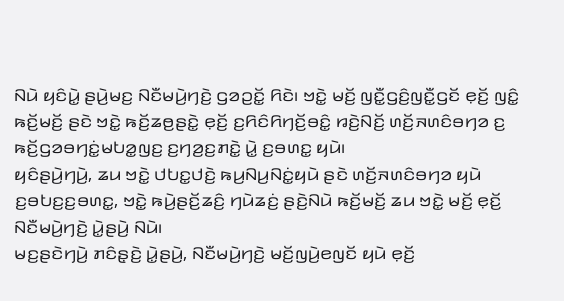ꤡꤣꤧ ꤟꤢꤨꤣꤧ꤭ ꤔꤣꤧ꤬ꤗꤢ꤬ ꤡꤢꤪꤗꤣꤧ꤬ꤚꤢꤧ꤬ ꤞꤤꤑꤢꤩ꤭ ꤖꤢꤧ꤯ ꤠꤢꤧ꤭ ꤗꤢꤩ꤬ ꤜꤢꤪ꤭ꤞꤢꤨ꤬ꤜꤢꤪ꤭ꤞꤢꤩ ꤕ꤫ꤢꤩ꤬ ꤜꤢꤨ꤭ ꤒꤢꤩ꤬ꤗꤢꤩ꤬ ꤔꤢꤧ ꤠꤢꤧ꤭ ꤒꤢꤩ꤬ꤘꤥ꤬ꤔꤢꤧ꤭ ꤕ꤫ꤢꤩ꤬ ꤢ꤬ꤖꤢꤨꤖꤚꤢꤩ꤬ꤋꤢꤨ꤭ ꤙꤢꤧ꤬ꤡꤢꤩ꤬ ꤛꤢꤩ꤬ꤏꤛꤢꤨꤋꤚꤤ ꤢ꤬ ꤒꤢꤩ꤬ꤞꤤꤋꤚꤢꤦ꤭ꤗꤝꤤ꤭ꤜꤢ꤬ ꤢ꤬ꤚꤤ꤬ꤢ꤬ꤊꤢꤧ꤭ ꤣꤧ꤭ ꤢ꤬ꤋꤛꤢ꤭ ꤟꤣꤧ꤯
ꤟꤢꤨꤔꤣꤧ꤬ꤚꤣꤧ꤬, ꤘꤣ ꤠꤢꤧ꤭ ꤓꤝꤢ꤭ꤓꤢꤧ꤬ ꤒꤣ꤬ꤡꤣ꤬ꤡꤢꤦ꤭ꤟꤣꤧ ꤔꤢꤧ ꤛꤢꤩ꤬ꤏꤛꤢꤨꤋꤚꤤ ꤟꤣꤧ ꤢ꤬ꤋꤝꤢ꤬ꤢ꤬ꤋꤛꤢ꤭, ꤠꤢꤧ꤭ ꤒꤣꤧ꤬ꤔꤢꤩ꤬ꤘꤢꤨ꤬ ꤚꤣꤧꤘꤢꤦ꤬ ꤔꤢꤧ꤬ꤡꤣꤧ ꤒꤢꤩ꤬ꤗꤢꤩ꤬ ꤘꤣ ꤠꤢꤧ꤭ ꤗꤢꤩ꤬ ꤕ꤫ꤢꤩ꤬ ꤡꤢꤪꤗꤣꤧ꤬ꤚꤢꤧ꤬ ꤣꤧ꤭ꤔꤣꤧ꤬ ꤡꤣꤧ꤯
ꤗꤢ꤬ꤔꤢꤧꤚꤣꤧ꤬ ꤊꤢꤨꤔ꤫ꤢꤧ꤬ ꤣꤧ꤭ꤔꤣꤧ꤬, ꤡꤢꤪꤗꤣꤧ꤬ꤚꤢꤧ꤬ ꤗꤢꤩ꤬ꤜꤣꤧ꤬ꤕꤜꤢꤩ ꤟꤣꤧ ꤕ꤫ꤢꤩ꤬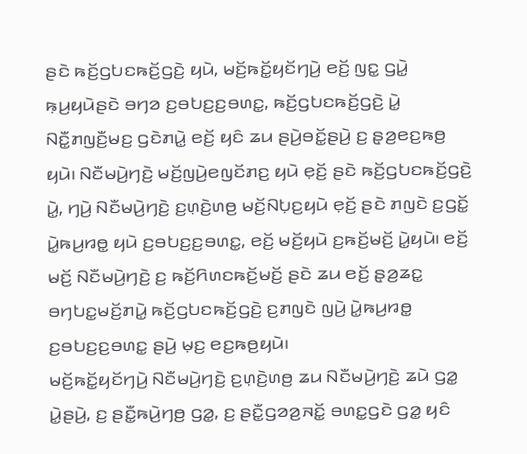ꤔꤢꤧ ꤒꤢꤩ꤬ꤞꤝꤢꤒꤢꤩ꤬ꤞꤢꤧ꤬ ꤟꤣꤧ, ꤗꤢꤩ꤬ꤒꤢꤩ꤭ꤟꤢꤩꤚꤣꤧ꤬ ꤕꤢꤩ꤬ ꤜꤢ꤭ ꤞꤣꤧ꤭ ꤒ꤫ꤣ꤬ꤟꤣꤧꤔꤢꤧ ꤋꤚꤤ ꤢ꤬ꤋꤝꤢ꤬ꤢ꤬ꤋꤛꤢ꤭, ꤒꤢꤩ꤬ꤞꤝꤢꤒꤢꤩ꤬ꤞꤢꤧ꤬ ꤣꤧ꤭ ꤡꤢꤪ꤭ꤊꤜꤢꤪ꤬ꤗꤢ꤬ ꤞꤢꤧꤊꤣꤧ꤭ ꤕꤢꤩ꤬ ꤟꤢꤨ ꤘꤣ ꤔꤣꤧ꤬ꤋꤢꤩ꤭ꤔꤣꤧ꤬ ꤢ꤬ ꤔ꤫ꤤ꤬ꤕꤢ꤬ꤒꤥ꤬ ꤟꤣꤧ꤯ ꤡꤢꤪꤗꤣꤧ꤬ꤚꤢꤧ꤬ ꤗꤢꤩ꤬ꤜꤣꤧ꤬ꤕꤜꤢꤩꤊꤢ꤬ ꤟꤣꤧ ꤕ꤫ꤢꤩ꤬ ꤔꤢꤧ ꤒꤢꤩ꤬ꤞꤝꤢꤒꤢꤩ꤬ꤞꤢꤧ꤬ ꤣꤧ꤭, ꤚꤣꤧ꤬ ꤡꤢꤪꤗꤣꤧ꤬ꤚꤢꤧ꤬ ꤢ꤬ꤛ꤫ꤢꤧ꤬ꤛꤥ꤬ ꤗꤢꤩ꤬ꤡꤝ꤫ꤢ꤬ꤟꤣꤧ ꤕ꤫ꤢꤩ꤬ ꤔꤢꤧ ꤊꤜꤢꤧ ꤢ꤬ꤞꤢꤩ꤭ ꤣꤧ꤭ꤒꤣ꤬ꤙꤥ꤭ ꤟꤣꤧ ꤢ꤬ꤋꤝꤢ꤬ꤢ꤬ꤋꤛꤢ꤭, ꤕꤢꤩ꤬ ꤗꤢꤩ꤬ꤟꤣꤧ ꤢ꤬ꤒꤢꤩ꤬ꤗꤢꤩ꤬ ꤣꤧ꤭ꤟꤣꤧ꤯ ꤕꤢꤩ꤬ ꤗꤢꤩ꤬ ꤡꤢꤪꤗꤣꤧ꤬ꤚꤢꤧ꤬ ꤢ꤬ ꤒꤢꤩ꤬ꤖꤛꤢꤒꤢꤩ꤬ꤗꤢꤩ꤬ ꤔꤢꤧ ꤘꤣ ꤕꤢꤩ꤬ ꤔ꤫ꤤ꤬ꤘꤢ꤭ ꤋꤚꤝꤢ꤭ꤗꤢꤩ꤬ꤊꤣꤧ꤭ ꤒꤢꤩ꤬ꤞꤝꤢꤒꤢꤩ꤬ꤞꤢꤧ꤬ ꤢ꤬ꤊꤜꤢꤧ ꤜꤣꤧ꤬ ꤣꤧ꤭ꤒꤣ꤬ꤙꤥ꤭ ꤢ꤬ꤋꤝꤢ꤬ꤢ꤬ꤋꤛꤢ꤭ ꤔꤣꤧ꤬ ꤗ꤫ꤢ꤬ ꤕꤢ꤬ꤒꤥ꤬ꤟꤣꤧ꤯
ꤗꤢꤩ꤬ꤒꤢꤩ꤭ꤟꤢꤩꤚꤣꤧ꤬ ꤡꤢꤪꤗꤣꤧ꤬ꤚꤢꤧ꤬ ꤢ꤬ꤛ꤫ꤢꤧ꤬ꤛꤥ꤬ ꤘꤣ ꤡꤢꤪꤗꤣꤧ꤬ꤚꤢꤧ꤬ ꤘꤣꤧ ꤞꤤ꤭ ꤣꤧ꤭ꤔꤣꤧ꤬, ꤢ꤬ ꤔꤢꤪ꤭ꤒꤣꤧ꤬ꤚꤥ꤬ ꤞꤤ꤭, ꤢ꤬ ꤔꤢꤪ꤭ꤞꤤꤤ꤬ꤏꤢꤩ꤭ ꤋꤛꤢ꤭ꤞꤢꤧ ꤞꤤ꤭ ꤟꤢꤨ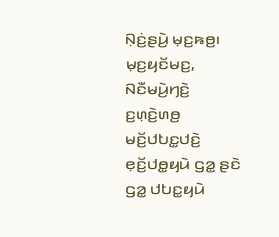ꤡ꤫ꤢꤦ꤬ꤔꤣꤧ꤬ ꤗ꤫ꤢ꤬ꤒꤥ꤬꤯ ꤗ꤫ꤢ꤬ꤟꤢꤩꤗꤢ꤬, ꤡꤢꤪꤗꤣꤧ꤬ꤚꤢꤧ꤬ ꤢ꤬ꤛ꤫ꤢꤧ꤬ꤛꤥ꤬ ꤗꤢꤩ꤬ꤓꤝꤢ꤭ꤓꤢꤧ꤬ ꤕ꤫ꤢꤩ꤬ꤓꤥ꤭ꤟꤣꤧ ꤞꤤ꤭ ꤔꤢꤧ ꤞꤤ꤭ ꤓꤝꤢ꤭ꤟꤣꤧ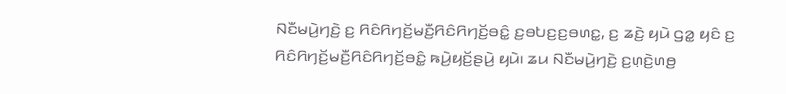ꤡꤢꤪꤗꤣꤧ꤬ꤚꤢꤧ꤬ ꤢ꤬ ꤖꤢꤨꤖꤚꤢꤩ꤬ꤗꤢꤪ꤬ꤖꤢꤨꤖꤚꤢꤩ꤬ꤋꤢꤨ꤭ ꤢ꤬ꤋꤝꤢ꤬ꤢ꤬ꤋꤛꤢ꤭, ꤢ꤬ ꤘꤢꤧ꤬ ꤟꤣꤧ ꤞꤤ꤭ ꤟꤢꤨ ꤢ꤬ ꤖꤢꤨꤖꤚꤢꤩ꤬ꤗꤢꤪ꤬ꤖꤢꤨꤖꤚꤢꤩ꤬ꤋꤢꤨ꤭ ꤒꤣꤧ꤬ꤟꤢꤩ꤬ꤔꤣꤧ꤬ ꤟꤣꤧ꤯ ꤘꤣ ꤡꤢꤪꤗꤣꤧ꤬ꤚꤢꤧ꤬ ꤢ꤬ꤛ꤫ꤢꤧ꤬ꤛꤥ꤬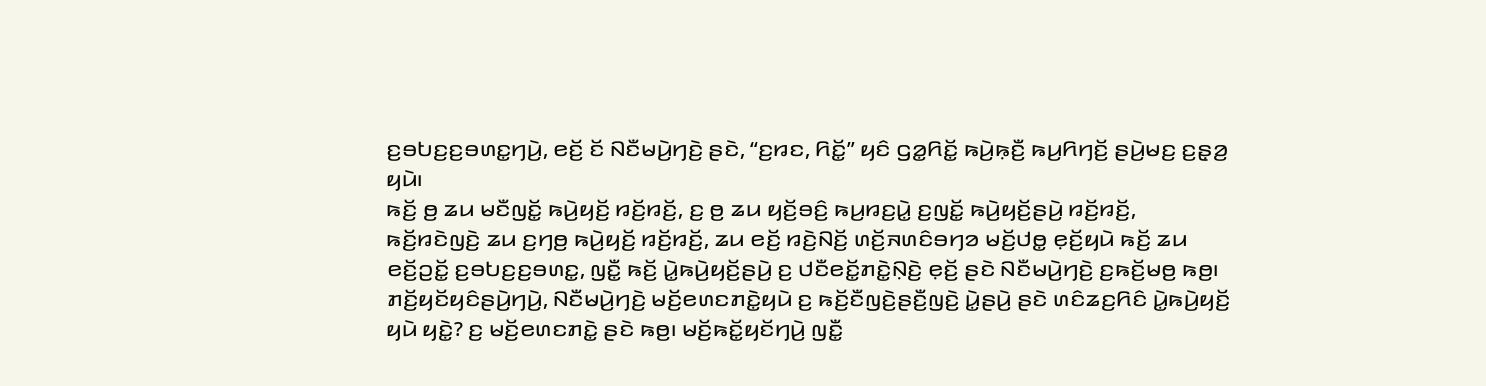ꤢ꤬ꤋꤝꤢ꤬ꤢ꤬ꤋꤛꤢ꤭ꤚꤣꤧ꤬, ꤕꤢꤩ꤬ ꤢꤩ ꤡꤢꤪꤗꤣꤧ꤬ꤚꤢꤧ꤬ ꤔꤢꤧ, “ꤢ꤬ꤙꤢ, ꤖꤢꤩ꤭” ꤟꤢꤨ ꤞꤤ꤭ꤖꤢꤩ꤭ ꤒꤣꤧ꤬ꤒ꤫ꤢꤪ꤬ ꤒꤣ꤬ꤖꤚꤢꤩ꤬ ꤔꤣꤧ꤬ꤗꤢ꤬ ꤢ꤬ꤔ꤫ꤤ꤬ ꤟꤣꤧ꤯
ꤒꤢꤩ꤬ ꤥ꤬ ꤘꤣ ꤗꤢꤪꤜꤢꤩ꤭ ꤒꤣꤧ꤬ꤟꤢꤩ꤬ ꤙꤢꤩ꤬ꤙꤢꤩ꤬, ꤢ꤬ ꤥ꤬ ꤘꤣ ꤟꤢꤩ꤬ꤋꤢꤨ꤬ ꤒꤣ꤬ꤙꤢ꤬ꤣꤧ꤭ ꤢ꤬ꤜꤢꤩ꤭ ꤒꤣꤧ꤬ꤟꤢꤩ꤬ꤔꤣꤧ꤬ ꤙꤢꤩ꤬ꤙꤢꤩ꤬, ꤒꤢꤩ꤬ꤙꤢꤧꤜꤢꤧ꤬ ꤘꤣ ꤢ꤬ꤚꤥ꤬ ꤒꤣꤧ꤬ꤟꤢꤩ꤬ ꤙꤢꤩ꤬ꤙꤢꤩ꤬, ꤘꤣ ꤕꤢꤩ꤬ ꤙꤢꤧ꤬ꤡꤢꤩ꤬ ꤛꤢꤩ꤬ꤏꤛꤢꤨꤋꤚꤤ ꤗꤢꤩ꤬ꤓꤥ꤭ ꤕ꤫ꤢꤩ꤬ꤟꤣꤧ ꤒꤢꤩ꤬ ꤘꤣ ꤕꤢꤩ꤬ꤑꤢꤩ꤭ ꤢ꤬ꤋꤝꤢ꤬ꤢ꤬ꤋꤛꤢ꤭, ꤜꤢꤪ꤭ ꤒꤢꤩ꤬ ꤣꤧ꤭ꤒꤣꤧ꤬ꤟꤢꤩ꤬ꤔꤣꤧ꤬ ꤢ꤬ ꤓꤢꤪꤕꤢꤩ꤭ꤊꤢꤧ꤭ꤡ꤫ꤢꤧ꤬ ꤕ꤫ꤢꤩ꤬ ꤔꤢꤧ ꤡꤢꤪꤗꤣꤧ꤬ꤚꤢꤧ꤬ ꤢ꤬ꤒꤢꤩ꤬ꤗꤥ꤬ ꤒꤥ꤬꤯
ꤊꤢꤩ꤬ꤟꤢꤩꤟꤢꤨꤔꤣꤧ꤬ꤚꤣꤧ꤬, ꤡꤢꤪꤗꤣꤧ꤬ꤚꤢꤧ꤬ ꤗꤢꤩ꤬ꤕꤛꤢꤊꤢꤧ꤭ꤟꤣꤧ ꤢ꤬ ꤒꤢꤩ꤬ꤢꤪꤜꤢꤧ꤬ꤔꤢꤪ꤬ꤜꤢꤧ꤬ ꤣꤧ꤭ꤔꤣꤧ꤬ ꤔꤢꤧ ꤛꤢꤨꤘꤢ꤬ꤖꤢꤨ ꤣꤧ꤭ꤒꤣꤧ꤬ꤟꤢꤩ꤬ ꤟꤣꤧ ꤟꤢꤧ꤭? ꤢ꤬ ꤗꤢꤩ꤬ꤕꤛꤢꤊꤢꤧ꤭ ꤔꤢꤧ ꤒꤥ꤬꤯ ꤗꤢꤩ꤬ꤒꤢꤩ꤭ꤟꤢꤩꤚꤣꤧ꤬ ꤜꤢꤪ꤭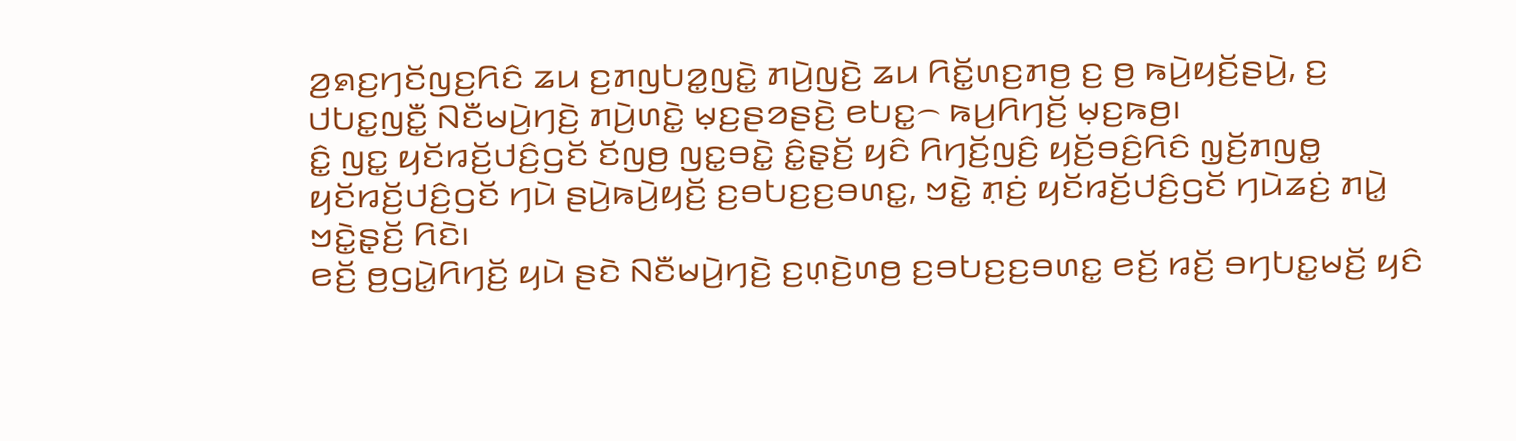ꤤ꤬ꤎꤢ꤬ꤚꤢꤩꤜꤢ꤬ꤖꤢꤨ ꤘꤣ ꤢ꤬ꤊꤜꤝꤤ꤭ꤜꤢꤧ꤭ ꤊꤣꤧ꤬ꤜꤢꤧ꤬ ꤘꤣ ꤖꤢꤩ꤭ꤛꤢ꤬ꤊꤥ꤬ ꤢ꤬ ꤥ꤬ ꤒꤣꤧ꤬ꤟꤢꤩ꤬ꤔꤣꤧ꤬, ꤢ꤬ ꤓꤝꤢ꤭ꤜꤢꤪ꤭ ꤡꤢꤪꤗꤣꤧ꤬ꤚꤢꤧ꤬ ꤊꤣꤧ꤬ꤛꤢꤧ꤭ ꤗ꤫ꤢ꤬ꤔꤤꤔꤢꤧ꤬ ꤕꤝꤢ꤭꤮ ꤒꤣ꤬ꤖꤚꤢꤩ꤬ ꤗ꤫ꤢ꤬ꤒꤥ꤬꤯
ꤢꤨ꤭ ꤜꤢ꤭ ꤟꤢꤩꤙꤢꤩ꤬ꤓꤢꤨ꤬ꤞꤢꤩ ꤢꤩꤜꤥ꤬ ꤜꤢ꤭ꤋꤢꤧ꤭ ꤢꤨ꤭ꤔ꤫ꤢꤩ꤬ ꤟꤢꤨ ꤖꤚꤢꤩ꤬ꤜꤢꤨ꤬ ꤟꤢꤩ꤬ꤋꤢꤨ꤬ꤖꤢꤨ ꤜ꤫ꤢꤩ꤬ꤊꤜꤥ꤭ ꤟꤢꤩꤙꤢꤩ꤬ꤓꤢꤨ꤬ꤞꤢꤩ ꤚꤣꤧ ꤔꤣꤧ꤬ꤒꤣꤧ꤬ꤟꤢꤩ꤬ ꤢ꤬ꤋꤝꤢ꤬ꤢ꤬ꤋꤛꤢ꤭, ꤠꤢꤧ꤭ ꤊ꤫ꤢꤦ꤬ ꤟꤢꤩꤙꤢꤩ꤬ꤓꤢꤨ꤬ꤞꤢꤩ ꤚꤣꤧꤘꤢꤦ꤬ ꤊꤣꤧ꤭ ꤠꤢꤧ꤭ꤔ꤫ꤢꤩ꤬ ꤖꤢꤧ꤯
ꤕꤢꤩ꤬ ꤥ꤬ꤞꤣꤧ꤭ꤖꤚꤢꤩ꤬ ꤟꤣꤧ ꤔꤢꤧ ꤡꤢꤪꤗꤣꤧ꤬ꤚꤢꤧ꤬ ꤢ꤬ꤛ꤫ꤢꤧ꤬ꤛꤥ꤬ ꤢ꤬ꤋꤝꤢ꤬ꤢ꤬ꤋꤛꤢ꤭ ꤕꤢꤩ꤬ ꤙꤢꤩ꤬ ꤋꤚꤝꤢ꤭ꤗꤢꤩ꤬ ꤟꤢꤨ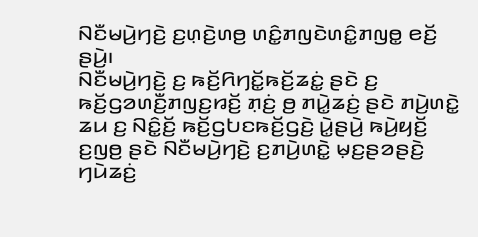ꤡꤢꤪꤗꤣꤧ꤬ꤚꤢꤧ꤬ ꤢ꤬ꤛ꤫ꤢꤧ꤬ꤛꤥ꤬ ꤛꤢꤨ꤭ꤊꤜꤢꤧꤛꤢꤨ꤭ꤊꤜꤥ꤭ ꤕꤢꤩ꤬ ꤔꤣꤧ꤬꤯
ꤡꤢꤪꤗꤣꤧ꤬ꤚꤢꤧ꤬ ꤢ꤬ ꤒꤢꤩ꤬ꤖꤚꤢꤩ꤭ꤒꤢꤩ꤬ꤘꤢꤦ꤭ ꤔꤢꤧ ꤢ꤬ ꤒꤢꤩ꤬ꤞꤤꤛꤢꤪ꤬ꤊꤜꤢ꤬ꤙꤢꤩ꤬ ꤊ꤫ꤢꤦ꤬ ꤥ꤬ ꤊꤣꤧ꤭ꤘꤢꤦ꤬ ꤔꤢꤧ ꤊꤣꤧ꤬ꤛꤢꤧ꤭ ꤘꤣ ꤢ꤬ ꤡꤢꤨ꤭ꤢꤩ꤬ ꤒꤢꤩ꤬ꤞꤝꤢꤒꤢꤩ꤬ꤞꤢꤧ꤬ ꤣꤧ꤭ꤔꤣꤧ꤬ ꤒꤣꤧ꤬ꤟꤢꤩ꤬ ꤢ꤬ꤜꤥ꤬ ꤔꤢꤧ ꤡꤢꤪꤗꤣꤧ꤬ꤚꤢꤧ꤬ ꤢ꤬ꤊꤣꤧ꤬ꤛꤢꤧ꤭ ꤗ꤫ꤢ꤬ꤔꤤꤔꤢꤧ꤬ ꤚꤣꤧꤘꤢꤦ꤬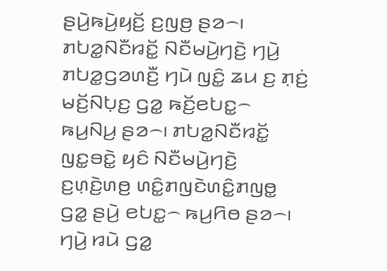ꤔꤣꤧ꤬ꤒꤣꤧ꤬ꤟꤢꤩ꤬ ꤢ꤬ꤜꤥ꤬ ꤔꤤ꤮꤯
ꤊꤝꤤ꤭ꤡꤢꤪꤙꤢꤩ꤭ ꤡꤢꤪꤗꤣꤧ꤬ꤚꤢꤧ꤬ ꤚꤣꤧ꤬ ꤊꤝꤤ꤭ꤞꤤꤛꤢꤪ꤬ ꤚꤣꤧ ꤜꤢꤨ꤭ ꤘꤣ ꤢ꤬ ꤊ꤫ꤢꤦ꤬ ꤗꤢꤩ꤬ꤡꤝ꤫ꤢ꤬ ꤞꤤ꤭ ꤒꤢꤩ꤬ꤕꤝꤢ꤭꤮ ꤒꤣ꤬ꤡꤣ꤬ ꤔꤤ꤮꤯ ꤊꤝꤤ꤭ꤡꤢꤪꤙꤢꤩ꤭ ꤜꤢ꤭ꤋꤢꤧ꤭ ꤟꤢꤨ ꤡꤢꤪꤗꤣꤧ꤬ꤚꤢꤧ꤬ ꤢ꤬ꤛ꤫ꤢꤧ꤬ꤛꤥ꤬ ꤛꤢꤨ꤭ꤊꤜꤢꤧꤛꤢꤨ꤭ꤊꤜꤥ꤭ ꤞꤤ꤭ ꤔꤣꤧ꤬ ꤕꤝꤢ꤭꤮ ꤒꤣ꤬ꤖꤥ ꤔꤤ꤮꤯ ꤚꤣꤧ꤬ ꤙꤣꤧ ꤞꤤ꤭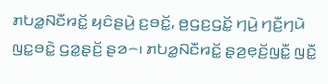ꤊꤝꤤ꤭ꤡꤢꤪꤙꤢꤩ꤭ ꤟꤢꤨꤔꤣꤧ꤬ ꤢ꤬ꤋꤢꤩ꤭, ꤥ꤬ꤞꤢ꤬ꤞꤢꤩ꤭ ꤚꤣꤧ꤬ ꤚꤢꤪ꤬ꤚꤣꤧ ꤜꤢ꤭ꤋꤢꤧ꤭ ꤞꤤ꤭ꤔ꤫ꤢꤩ꤬ ꤔꤤ꤮꤯ ꤊꤝꤤ꤭ꤡꤢꤪꤙꤢꤩ꤭ ꤔ꤫ꤤ꤬ꤕ꤫ꤢꤩ꤬ꤜꤢꤪ꤭ ꤜꤢꤪ꤭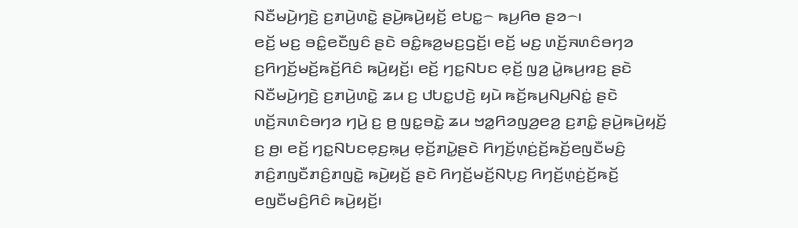ꤡꤢꤪꤗꤣꤧ꤬ꤚꤢꤧ꤬ ꤢ꤬ꤊꤣꤧ꤬ꤛꤢꤧ꤭ ꤔꤣꤧ꤬ꤒꤣꤧ꤬ꤟꤢꤩ꤬ ꤕꤝꤢ꤭꤮ ꤒꤣ꤬ꤖꤥ ꤔꤤ꤮꤯
ꤕꤢꤩ꤬ ꤗꤢ꤬ ꤋꤢꤨ꤭ꤕꤢꤪꤜꤢꤨ ꤔꤢꤧ ꤋꤢꤨ꤭ꤒꤤ꤬ꤗꤢ꤬ꤞꤢꤩ꤬꤯ ꤕꤢꤩ꤬ ꤗꤢ꤬ ꤛꤢꤩ꤬ꤏꤛꤢꤨꤋꤚꤤ ꤢ꤬ꤖꤚꤢꤩ꤬ꤗꤢꤩ꤬ꤒꤢꤩ꤬ꤖꤢꤨ ꤒꤣꤧ꤬ꤟꤢꤩ꤬꤯ ꤕꤢꤩ꤬ ꤚꤢ꤭ꤡꤝꤢ ꤕ꤫ꤢꤩ꤬ ꤜꤤ꤬ ꤣꤧ꤭ꤒꤣ꤬ꤙꤢ꤬ ꤔꤢꤧ ꤡꤢꤪꤗꤣꤧ꤬ꤚꤢꤧ꤬ ꤢ꤬ꤊꤣꤧ꤬ꤛꤢꤧ꤭ ꤘꤣ ꤢ꤬ ꤓꤝꤢ꤭ꤓꤢꤧ꤬ ꤟꤣꤧ ꤒꤢꤩ꤬ꤒꤣ꤬ꤡꤣ꤬ꤡꤢꤦ꤭ ꤔꤢꤧ ꤛꤢꤩ꤬ꤏꤛꤢꤨꤋꤚꤤ ꤚꤣꤧ꤬ ꤢ꤬ ꤥ꤬ ꤜꤢ꤭ꤋꤢꤧ꤭ ꤘꤣ ꤠꤤ꤭ꤖꤤꤜꤤ꤬ꤕꤤ꤬ ꤢ꤬ꤊꤢꤨ꤭ ꤔꤣꤧ꤬ꤒꤣꤧ꤬ꤟꤢꤩ꤬ ꤢ꤬ ꤥ꤬꤯ ꤕꤢꤩ꤬ ꤚꤢ꤭ꤡꤝꤢꤕ꤫ꤢ꤬ꤒ꤫ꤣ꤬ ꤕ꤫ꤢꤩ꤬ꤊꤣꤧ꤭ꤔꤢꤧ ꤖꤚꤢꤩ꤬ꤛ꤫ꤢꤦ꤬ꤢꤩ꤬ꤒꤢꤩ꤬ꤕꤜꤢꤪꤗꤢꤨ꤬ ꤊꤢꤨ꤬ꤊꤜꤢꤪꤊꤢꤨ꤬ꤊꤜꤢꤧ꤭ ꤒꤣꤧ꤬ꤟꤢꤩ꤬ ꤔꤢꤧ ꤖꤚꤢꤩ꤬ꤗꤢꤩ꤬ꤡꤝ꤫ꤢ꤬ ꤖꤚꤢꤩ꤬ꤛ꤫ꤢꤦ꤬ꤢꤩ꤬ꤒꤢꤩ꤬ ꤕꤜꤢꤪꤗꤢꤨ꤬ꤖꤢꤨ ꤒꤣꤧ꤬ꤟꤢꤩ꤬꤯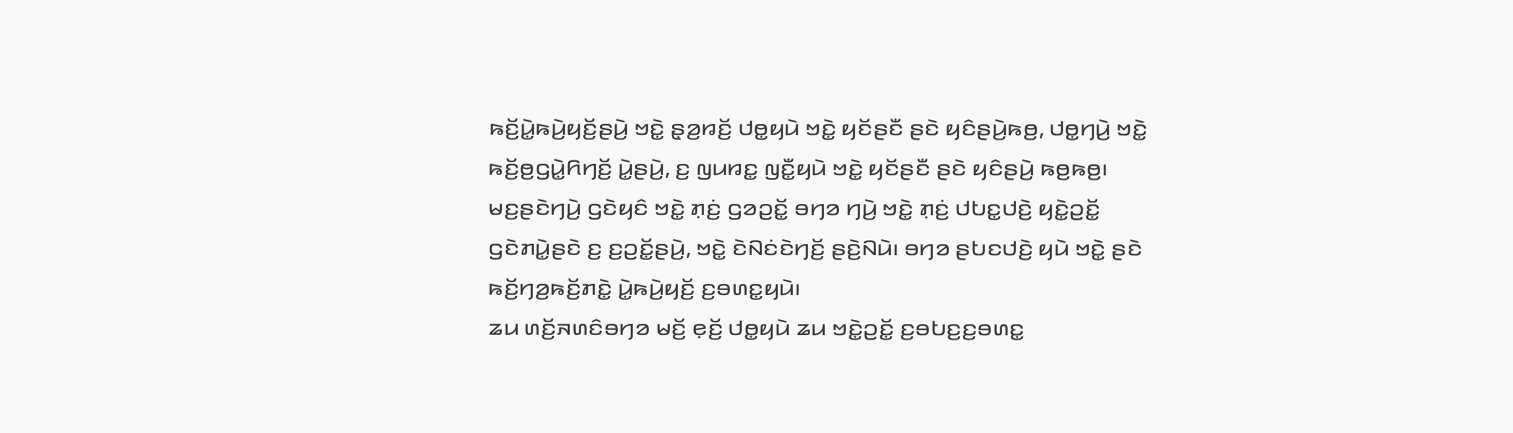ꤒꤢꤩ꤬ꤣꤧ꤭ꤒꤣꤧ꤬ꤟꤢꤩ꤬ꤔꤣꤧ꤬ ꤠꤢꤧ꤭ ꤔ꤫ꤤ꤬ꤙꤢꤩ꤬ ꤓꤥ꤭ꤟꤣꤧ ꤠꤢꤧ꤭ ꤟꤢꤩꤔꤢꤪ ꤔꤢꤧ ꤟꤢꤨꤔꤣꤧ꤬ꤒꤥ꤬, ꤓꤥ꤭ꤚꤣꤧ꤬ ꤠꤢꤧ꤭ ꤒꤢꤩ꤬ꤥ꤬ꤞꤣꤧ꤭ꤖꤚꤢꤩ꤬ ꤣꤧ꤭ꤔꤣꤧ꤬, ꤢ꤬ ꤜꤣꤙꤢ꤭ ꤜꤢꤪ꤭ꤟꤣꤧ ꤠꤢꤧ꤭ ꤟꤢꤩꤔꤢꤪ ꤔꤢꤧ ꤟꤢꤨꤔꤣꤧ꤬ ꤒꤥ꤬ꤒꤥ꤬꤯ ꤗꤢ꤬ꤔꤢꤧꤚꤣꤧ꤬ ꤞꤢꤧꤟꤢꤨ ꤠꤢꤧ꤭ ꤊ꤫ꤢꤦ꤬ ꤞꤤꤑꤢꤩ꤭ ꤋꤚꤤ ꤚꤣꤧ꤬ ꤠꤢꤧ꤭ ꤊ꤫ꤢꤦ꤬ ꤓꤝꤢ꤭ꤓꤢꤧ꤬ ꤟꤢꤧ꤭ꤑꤢꤩ꤭ ꤞꤢꤧꤊꤣꤧ꤭ꤔꤢꤧ ꤢ꤬ ꤢ꤬ꤑꤢꤩ꤭ꤔꤣꤧ꤬, ꤠꤢꤧ꤭ ꤢꤧꤡꤢꤦꤢꤧꤚꤢꤩ꤬ ꤔꤢꤧ꤬ꤡꤣꤧ꤯ ꤋꤚꤤ ꤔꤝꤢꤓꤢꤧ꤬ ꤟꤣꤧ ꤠꤢꤧ꤭ ꤔꤢꤧ ꤒꤢꤩ꤬ꤚꤤ꤬ꤒꤢꤩ꤬ꤊꤢꤧ꤭ ꤣꤧ꤭ꤒꤣꤧ꤬ꤟꤢꤩ꤬ ꤢ꤬ꤋꤛꤢ꤭ꤟꤣꤧ꤯
ꤘꤣ ꤛꤢꤩ꤬ꤏꤛꤢꤨꤋꤚꤤ ꤗꤢꤩ꤬ ꤕ꤫ꤢꤩ꤬ ꤓꤥ꤭ꤟꤣꤧ ꤘꤣ ꤠꤢꤧ꤭ꤑꤢꤩ꤭ ꤢ꤬ꤋꤝꤢ꤬ꤢ꤬ꤋꤛꤢ꤭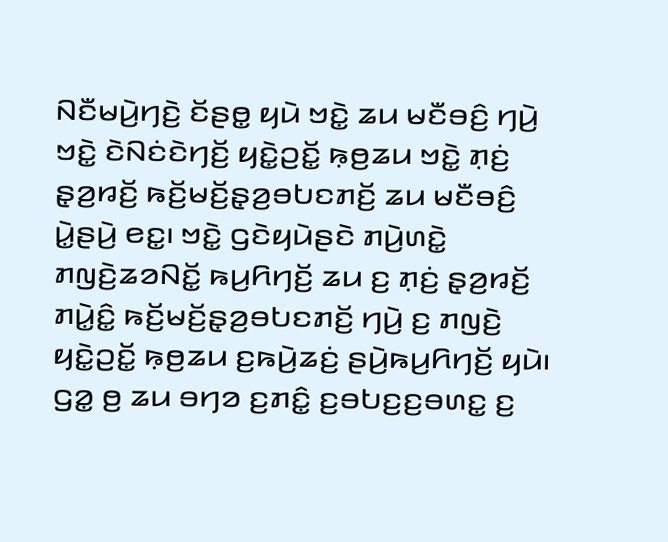ꤡꤢꤪꤗꤣꤧ꤬ꤚꤢꤧ꤬ ꤢꤩꤔꤥ꤭ ꤟꤣꤧ ꤠꤢꤧ꤭ ꤘꤣ ꤗꤢꤪꤋꤢꤨ꤬ ꤚꤣꤧ꤬ ꤠꤢꤧ꤭ ꤢꤧꤡꤢꤦꤢꤧꤚꤢꤩ꤬ ꤟꤢꤧ꤭ꤑꤢꤩ꤭ ꤒ꤫ꤥ꤬ꤘꤣ ꤠꤢꤧ꤭ ꤊ꤫ꤢꤦ꤬ ꤔ꤫ꤤ꤬ꤙꤢꤩ꤬ ꤒꤢꤩ꤬ꤗꤢꤩ꤬ꤔ꤫ꤤ꤬ꤋꤝꤢꤊꤢꤩ꤬ ꤘꤣ ꤗꤢꤪꤋꤢꤨ꤬ ꤣꤧ꤭ꤔꤣꤧ꤬ ꤕꤢ꤭꤯ ꤠꤢꤧ꤭ ꤞꤢꤧꤟꤣꤧꤔꤢꤧ ꤊꤣꤧ꤬ꤛꤢꤧ꤭ ꤊꤜꤢꤧ꤬ꤘꤤꤡꤢꤩ꤭ ꤒꤣ꤬ꤖꤚꤢꤩ꤬ ꤘꤣ ꤢ꤬ ꤊ꤫ꤢꤦ꤬ ꤔ꤫ꤤ꤬ꤙꤢꤩ꤬ ꤊꤣꤧ꤭ꤢꤨ꤭ ꤒꤢꤩ꤬ꤗꤢꤩ꤬ꤔ꤫ꤤ꤬ꤋꤝꤢꤊꤢꤩ꤬ ꤚꤣꤧ꤬ ꤢ꤬ ꤊꤜꤢꤧ꤬ ꤟꤢꤧ꤭ꤑꤢꤩ꤭ ꤒ꤫ꤥ꤬ꤘꤣ ꤢ꤬ꤒꤣꤧ꤬ꤘꤢꤦ꤬ ꤔꤣꤧ꤬ꤒꤣ꤬ꤖꤚꤢꤩ꤬ ꤟꤣꤧ꤯
ꤞꤤ꤭ ꤥ꤬ ꤘꤣ ꤋꤚꤤ ꤢ꤬ꤊꤢꤨ꤭ ꤢ꤬ꤋꤝꤢ꤬ꤢ꤬ꤋꤛꤢ꤭ ꤢ꤬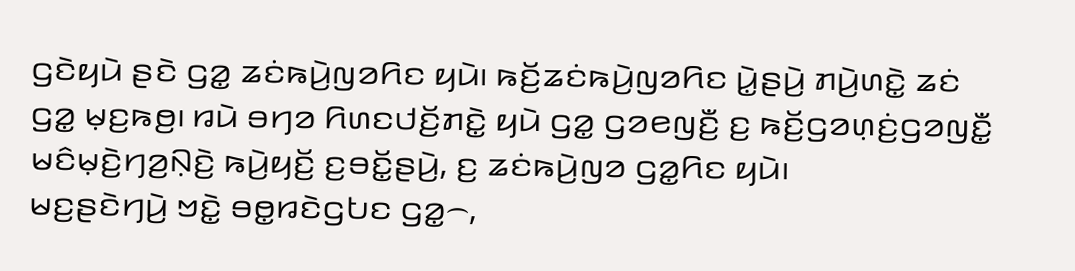ꤞꤢꤧꤟꤣꤧ ꤔꤢꤧ ꤞꤤ꤭ ꤘꤢꤦꤒꤣꤧ꤬ꤜꤤꤖꤢ ꤟꤣꤧ꤯ ꤒꤢꤩ꤬ꤘꤢꤦꤒꤣꤧ꤬ꤜꤤꤖꤢ ꤣꤧ꤭ꤔꤣꤧ꤬ ꤊꤣꤧ꤬ꤛꤢꤧ꤭ ꤘꤢꤦ ꤞꤤ꤭ ꤗ꤫ꤢ꤬ꤒꤥ꤬꤯ ꤙꤣꤧ ꤋꤚꤤ ꤖꤛꤢꤓꤢꤩ꤬ꤊꤢꤧ꤭ ꤟꤣꤧ ꤞꤤ꤭ ꤞꤤꤕꤜꤢꤪ꤬ ꤢ꤬ ꤒꤢꤩ꤬ꤞꤤꤛ꤫ꤢꤦ꤬ꤞꤤꤜꤢꤪ꤭ ꤗꤢꤨꤗ꤫ꤢꤧ꤬ꤚꤤ꤬ꤡ꤫ꤢꤧ꤬ ꤒꤣꤧ꤬ꤟꤢꤩ꤬ ꤢ꤬ꤋꤢꤩ꤭ꤔꤣꤧ꤬, ꤢ꤬ ꤘꤢꤦꤒꤣꤧ꤬ꤜꤤ ꤞꤤ꤭ꤖꤢ ꤟꤣꤧ꤯
ꤗꤢ꤬ꤔꤢꤧꤚꤣꤧ꤬ ꤠꤢꤧ꤭ ꤋꤥ꤭ꤙꤢꤧꤞꤝꤢ ꤞꤤ꤭꤮,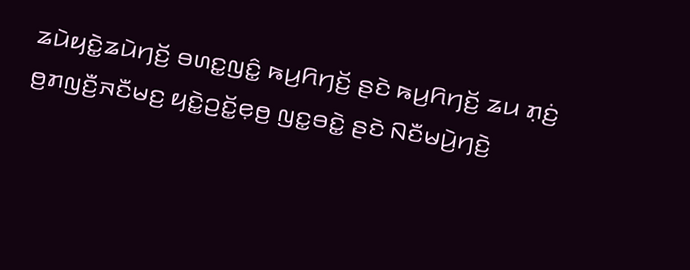ꤘꤣꤧꤟꤢꤧ꤭ꤘꤣꤧꤚꤢꤩ꤬ ꤋꤛꤢ꤭ꤜꤢꤨ꤭ ꤒꤣ꤬ꤖꤚꤢꤩ꤬ ꤔꤢꤧ ꤒꤣ꤬ꤖꤚꤢꤩ꤬ ꤘꤣ ꤊ꤫ꤢꤦ꤬ ꤥ꤬ꤊꤜꤢꤪ꤬ꤏꤢꤪꤗꤢ꤬ ꤟꤢꤧ꤭ꤑꤢꤩ꤭ꤕ꤫ꤥ꤬ ꤜꤢ꤭ꤋꤢꤧ꤭ ꤔꤢꤧ ꤡꤢꤪꤗꤣꤧ꤬ꤚꤢꤧ꤬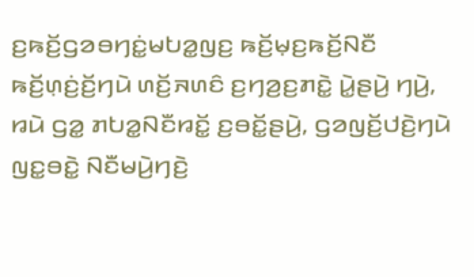ꤢ꤬ꤒꤢꤩ꤬ꤞꤤꤋꤚꤢꤦ꤭ꤗꤝꤤ꤭ꤜꤢ꤬ ꤒꤢꤩ꤬ꤗ꤫ꤢ꤬ꤒꤢꤩ꤬ꤡꤢꤪ ꤒꤢꤩ꤬ꤛ꤫ꤢꤦ꤬ꤢꤩ꤬ꤚꤣꤧ ꤛꤢꤩ꤬ꤏꤛꤢꤨ ꤢ꤬ꤚꤤ꤬ꤢ꤬ꤊꤢꤧ꤭ ꤣꤧ꤭ꤔꤣꤧ꤬ ꤚꤣꤧ꤬, ꤙꤣꤧ ꤞꤤ꤭ ꤊꤝꤤ꤭ꤡꤢꤪꤙꤢꤩ꤭ ꤢ꤬ꤋꤢꤩ꤭ꤔꤣꤧ꤬, ꤞꤤꤜꤢꤩ꤬ꤓꤢꤧ꤬ꤚꤣꤧ ꤜꤢ꤭ꤋꤢꤧ꤭ ꤡꤢꤪꤗꤣꤧ꤬ꤚꤢꤧ꤬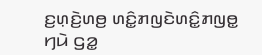ꤢ꤬ꤛ꤫ꤢꤧ꤬ꤛꤥ꤬ ꤛꤢꤨ꤭ꤊꤜꤢꤧꤛꤢꤨ꤭ꤊꤜꤥ꤭ ꤚꤣꤧ ꤞꤤ꤭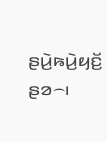ꤔꤣꤧ꤬ꤒꤣꤧ꤬ꤟꤢꤩ꤬ ꤔꤤ꤮꤯